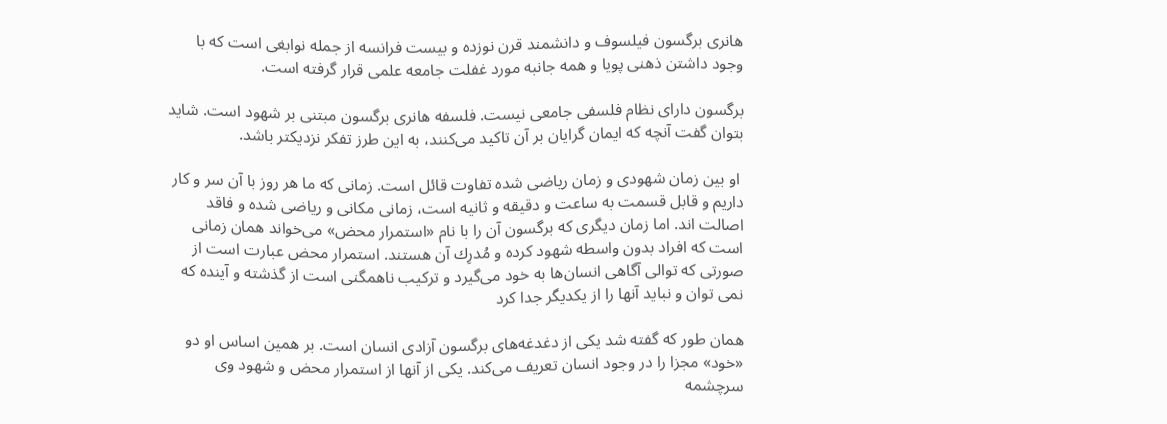هانری برگسون فیلسوف و دانشمند قرن نوزده و بیست فرانسه از جمله نوابغی است كه با وجود داشتن ذهنی پویا و همه جانبه مورد غفلت جامعه علمی قرار گرفته است.

برگسون دارای نظام فلسفی جامعی نیست. فلسفه هانری برگسون مبتنی بر شهود است. شاید بتوان گفت آنچه كه ایمان گرایان بر آن تاكید می‌كنند، به این طرز تفكر نزدیكتر باشد.

 او بین زمان شهودی و زمان ریاضی شده تفاوت قائل است. زمانی كه ما هر روز با آن سر و كار داریم و قابل قسمت به ساعت و دقیقه و ثانیه است، زمانی مكانی و ریاضی شده و فاقد اصالت اند. اما زمان دیگری كه برگسون آن را با نام «استمرار محض» می‌خواند همان زمانی است كه افراد بدون واسطه شهود كرده و مُدرِك آن هستند. استمرار محض عبارت است از صورتی كه توالی آگاهی انسان‌ها به خود می‌گیرد و تركیب ناهمگنی است از گذشته و آینده كه نمی ‌توان و نباید آنها را از یكدیگر جدا كرد

همان طور كه گفته شد یكی از دغدغه‌های برگسون آزادی انسان است. بر همین اساس او دو «خود» مجزا را در وجود انسان تعریف می‌كند. یكی از آنها از استمرار محض و شهود وی سرچشمه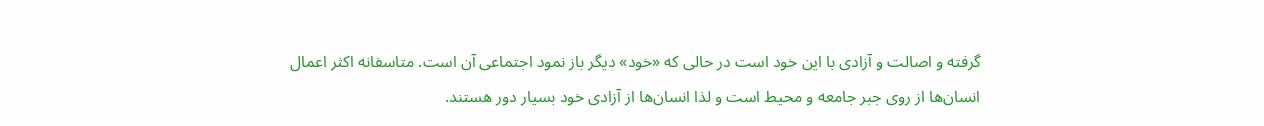گرفته و اصالت و آزادی با این خود است در حالی كه «خود» دیگر باز نمود اجتماعی آن است. متاسفانه اكثر اعمال انسان‌ها از روی جبر جامعه و محیط است و لذا انسان‌ها از آزادی خود بسیار دور هستند.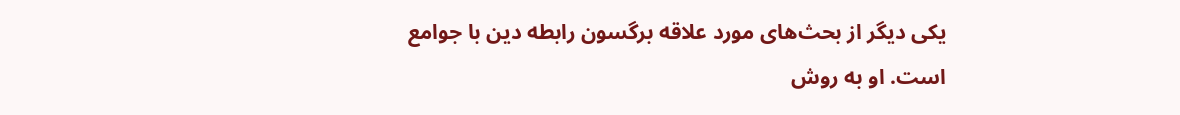یكی دیگر از بحث‌های مورد علاقه برگسون رابطه دین با جوامع است. او به روش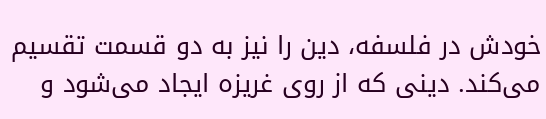خودش در فلسفه، دین را نیز به دو قسمت تقسیم می‌كند. دینی كه از روی غریزه ایجاد می‌شود و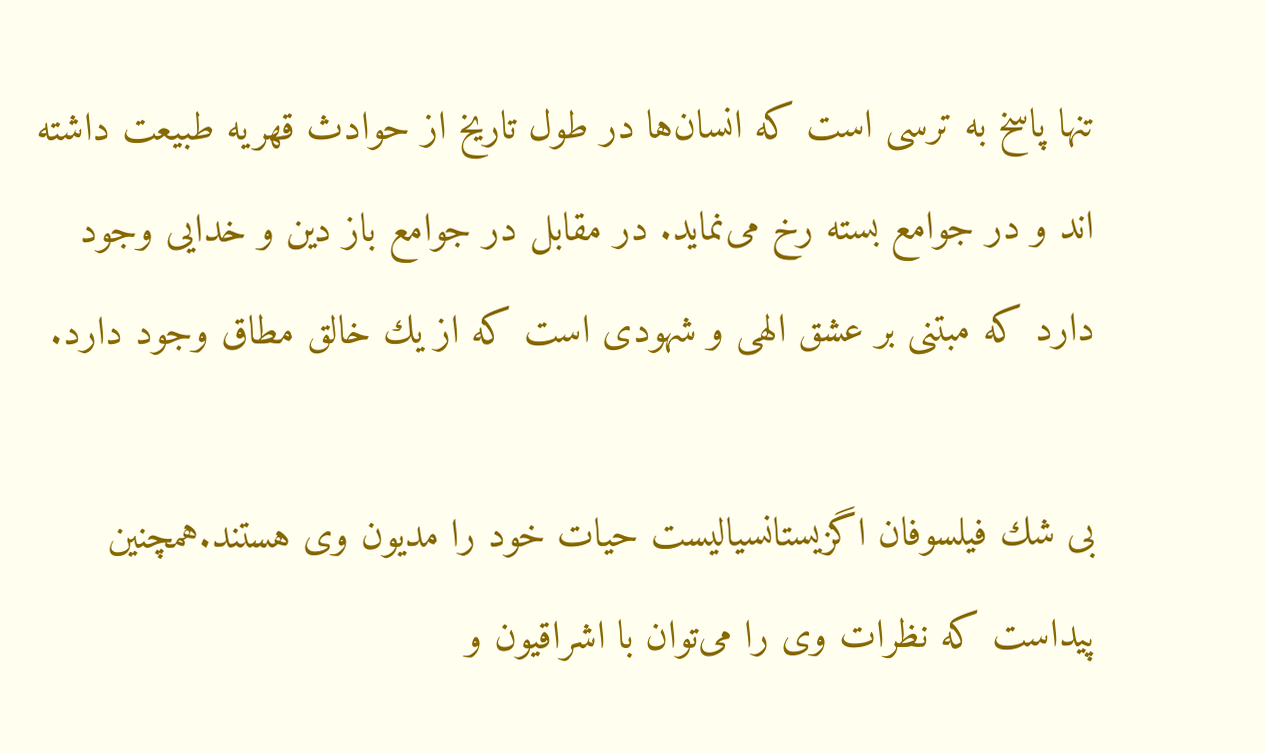تنها پاسخ به ترسی است كه انسان‌ها در طول تاریخ از حوادث قهریه طبیعت داشته اند و در جوامع بسته رخ می‌نماید. در مقابل در جوامع باز دین و خدایی وجود دارد كه مبتنی بر عشق الهی و شهودی است كه از یك خالق مطاق وجود دارد.

بی شك فیلسوفان اگزیستانسیالیست حیات خود را مدیون وی هستند.همچنین پیداست كه نظرات وی را می‌توان با اشراقیون و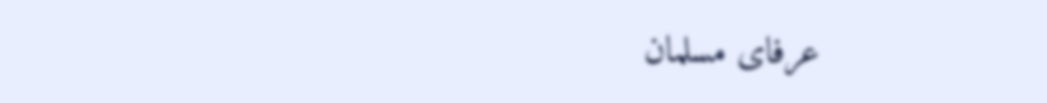عرفای مسلمان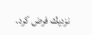نزدیك فرض كرد.